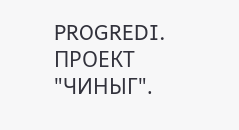PROGREDI. ПРОЕКТ "ЧИНЫГ".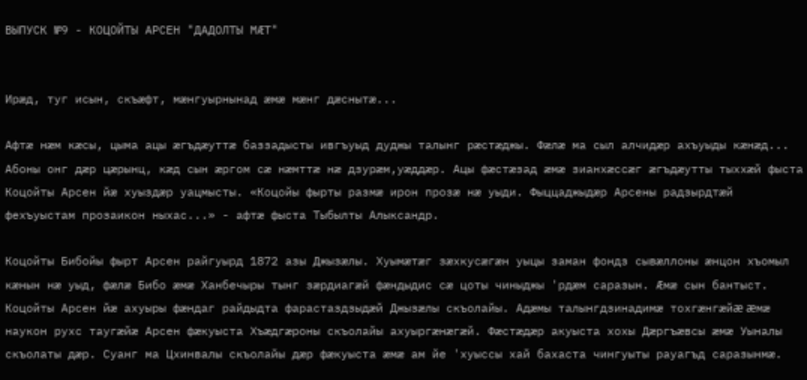ВЫПУСК №9 - КОЦОЙТЫ АРСЕН "ДАДОЛТЫ МÆТ"


Ирæд, туг исын, скъæфт, мæнгуырнынад æмæ мæнг дæснытæ...

Афтæ нæм кæсы, цыма ацы æгъдæуттæ баззадысты ивгъуыд дуджы талынг рæстæджы. Фæлæ ма сыл алчидæр ахъуыды кæнæд... Абоны онг дæр цæрынц, кæд сын æргом сæ нæмттæ нæ дзурæм,уæддæр. Ацы фæстæзад æмæ зианхæссæг æгъдæутты тыххæй фыста Коцойты Арсен йæ хуыздæр уацмысты. «Коцойы фырты размæ ирон прозæ нæ уыди. Фыццаджыдæр Арсены радзырдтæй фехъуыстам прозаикон ныхас...» - афтæ фыста Тыбылты Алыксандр.

Коцойты Бибойы фырт Арсен райгуырд 1872 азы Джызæлы. Хуымæтæг зæхкусæгæн уыцы заман фондз сывæллоны æнцон хъомыл кæнын нæ уыд, фæлæ Бибо æмæ Ханбечыры тынг зæрдиагæй фæндыдис сæ цоты чиныджы 'рдæм саразын. Æмæ сын бантыст. Коцойты Арсен йæ ахуыры фæндаг райдыдта фарастаздзыдæй Джызæлы скъолайы. Адæмы талынгдзинадимæ тохгæнгæйæ æмæ наукон рухс таугæйæ Арсен фæкуыста Хъæдгæроны скъолайы ахуыргæнæгæй. Фæстæдæр акуыста хохы Дæргъæвсы æмæ Уыналы скъолаты дæр. Суанг ма Цхинвалы скъолайы дæр фæкуыста æмæ ам йе 'хуыссы хай бахаста чингуыты рауагъд саразынмæ.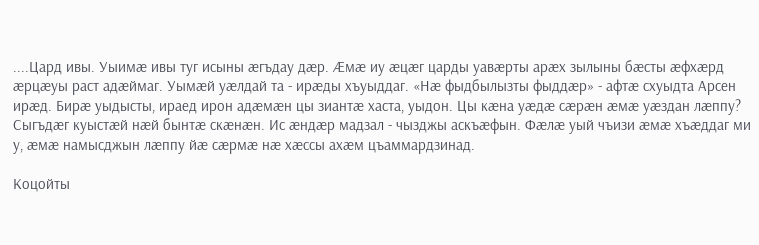....Цард ивы. Уыимæ ивы туг исыны æгъдау дæр. Æмæ иу æцæг царды уавæрты арæх зылыны бæсты æфхæрд æрцæуы раст адæймаг. Уымæй уæлдай та - ирæды хъуыддаг. «Нæ фыдбылызты фыддæр» - афтæ схуыдта Арсен ирæд. Бирæ уыдысты, ираед ирон адæмæн цы зиантæ хаста, уыдон. Цы кæна уæдæ сæрæн æмæ уæздан лæппу? Сыгъдæг куыстæй нæй бынтæ скæнæн. Ис æндæр мадзал - чызджы аскъæфын. Фæлæ уый чъизи æмæ хъæддаг ми у, æмæ намысджын лæппу йæ сæрмæ нæ хæссы ахæм цъаммардзинад.

Коцойты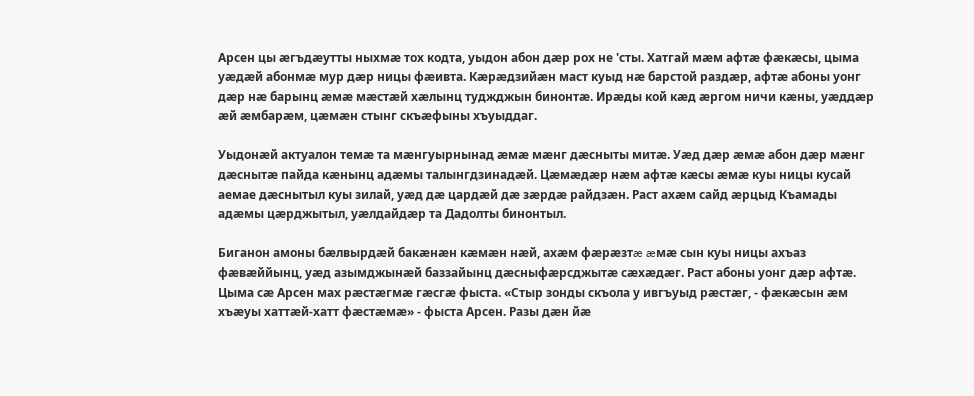Арсен цы æгъдæутты ныхмæ тох кодта, уыдон абон дæр рох не 'сты. Хатгай мæм афтæ фæкæсы, цыма уæдæй абонмæ мур дæр ницы фæивта. Кæрæдзийæн маст куыд нæ барстой раздæр, афтæ абоны уонг дæр нæ барынц æмæ мæстæй хæлынц туджджын бинонтæ. Ирæды кой кæд æргом ничи кæны, уæддæр æй æмбарæм, цæмæн стынг скъæфыны хъуыддаг.

Уыдонæй актуалон темæ та мæнгуырнынад æмæ мæнг дæсныты митæ. Уæд дæр æмæ абон дæр мæнг дæснытæ пайда кæнынц адæмы талынгдзинадæй. Цæмæдæр нæм афтæ кæсы æмæ куы ницы кусай аемае дæснытыл куы зилай, уæд дæ цардæй дæ зæрдæ райдзæн. Раст ахæм сайд æрцыд Къамады адæмы цæрджытыл, уæлдайдæр та Дадолты бинонтыл.

Биганон амоны бæлвырдæй бакæнæн кæмæн нæй, ахæм фæрæзтæ æмæ сын куы ницы ахъаз фæвæййынц, уæд азымджынæй баззайынц дæсныфæрсджытæ сæхæдæг. Раст абоны уонг дæр афтæ. Цыма сæ Арсен мах рæстæгмæ гæсгæ фыста. «Стыр зонды скъола у ивгъуыд рæстæг, - фæкæсын æм хъæуы хаттæй-хатт фæстæмæ» - фыста Арсен. Разы дæн йæ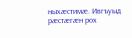ныхæстимæ. Ивгъуыд рæстæгæн рох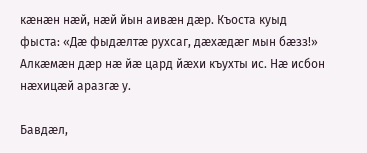кæнæн нæй, нæй йын аивæн дæр. Къоста куыд фыста: «Дæ фыдæлтæ рухсаг, дæхæдæг мын бæзз!» Алкæмæн дæр нæ йæ цард йæхи къухты ис. Нæ исбон нæхицæй аразгæ у.

Бавдæл,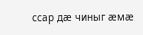ссар дæ чиныг æмæ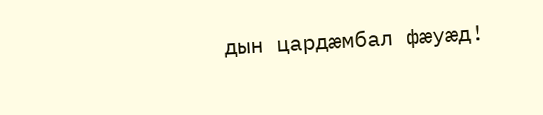дын цардæмбал фæуæд!